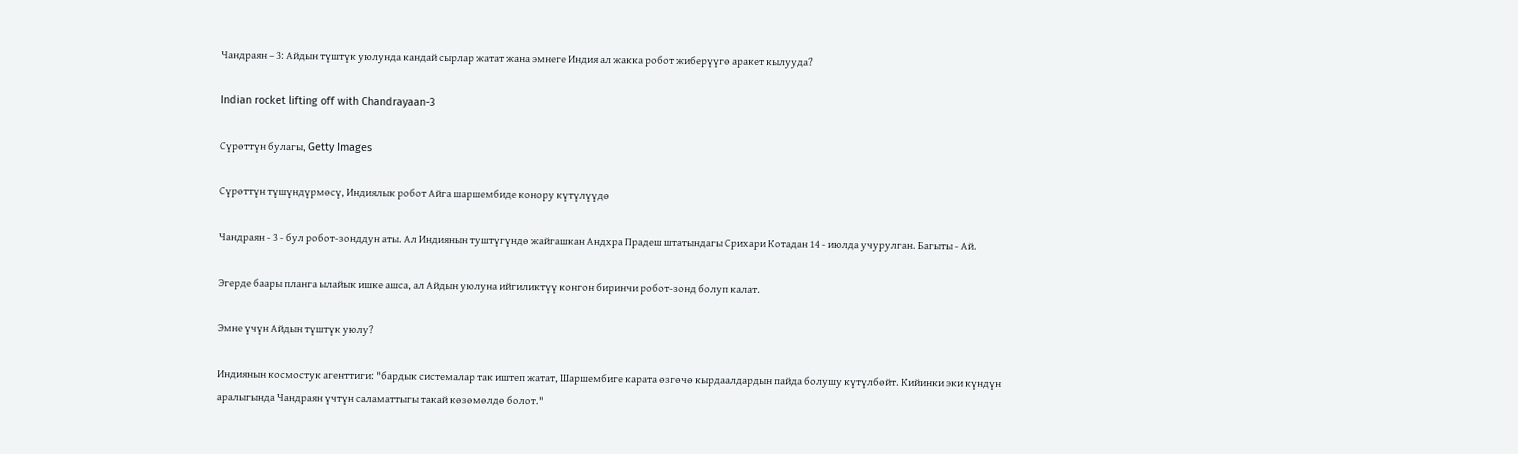Чандраян – 3: Айдын түштүк уюлунда кандай сырлар жатат жана эмнеге Индия ал жакка робот жиберүүгө аракет кылууда?

Indian rocket lifting off with Chandrayaan-3

Сүрөттүн булагы, Getty Images

Сүрөттүн түшүндүрмөсү, Индиялык робот Айга шаршембиде конору күтүлүүдө

Чандраян - 3 - бул робот-зонддун аты. Ал Индиянын туштүгүндө жайгашкан Андхра Прадеш штатындагы Срихари Котадан 14 - июлда учурулган. Багыты - Ай.

Эгерде баары планга ылайык ишке ашса, ал Айдын уюлуна ийгиликтүү конгон биринчи робот-зонд болуп калат.

Эмне үчүн Айдын түштүк уюлу?

Индиянын космостук агенттиги: "бардык системалар так иштеп жатат, Шаршембиге карата өзгөчө кырдаалдардын пайда болушу күтүлбөйт. Кийинки эки күндүн аралыгында Чандраян үчтүн саламаттыгы такай көзөмөлдө болот."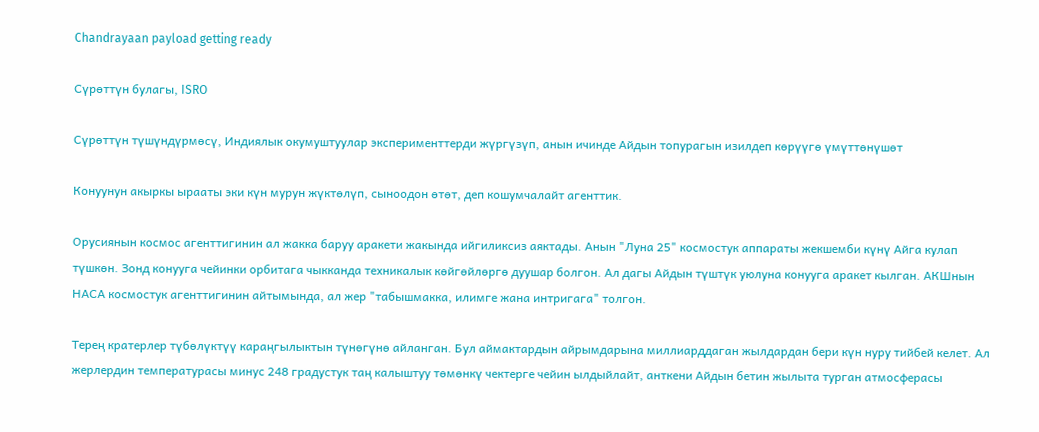Chandrayaan payload getting ready

Сүрөттүн булагы, ISRO

Сүрөттүн түшүндүрмөсү, Индиялык окумуштуулар эксперименттерди жүргүзүп, анын ичинде Айдын топурагын изилдеп көрүүгө үмүттөнүшөт

Конуунун акыркы ырааты эки күн мурун жүктөлүп, сыноодон өтөт, деп кошумчалайт агенттик.

Орусиянын космос агенттигинин ал жакка баруу аракети жакында ийгиликсиз аяктады. Анын "Луна 25" космостук аппараты жекшемби күнү Айга кулап түшкөн. Зонд конууга чейинки орбитага чыкканда техникалык көйгөйлөргө дуушар болгон. Ал дагы Айдын түштүк уюлуна конууга аракет кылган. АКШнын НАСА космостук агенттигинин айтымында, ал жер "табышмакка, илимге жана интригага" толгон.

Терең кратерлер түбөлүктүү караңгылыктын түнөгүнө айланган. Бул аймактардын айрымдарына миллиарддаган жылдардан бери күн нуру тийбей келет. Ал жерлердин температурасы минус 248 градустук таң калыштуу төмөнкү чектерге чейин ылдыйлайт, анткени Айдын бетин жылыта турган атмосферасы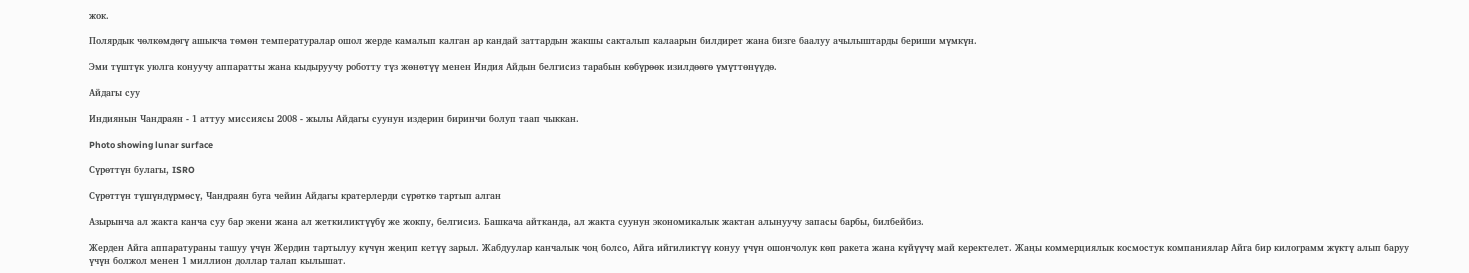жок.

Полярдык чөлкөмдөгү ашыкча төмөн температуралар ошол жерде камалып калган ар кандай заттардын жакшы сакталып калаарын билдирет жана бизге баалуу ачылыштарды бериши мүмкүн.

Эми түштүк уюлга конуучу аппаратты жана кыдыруучу роботту түз жөнөтүү менен Индия Айдын белгисиз тарабын көбүрөөк изилдөөгө үмүттөнүүдө.

Айдагы суу

Индиянын Чандраян - 1 аттуу миссиясы 2008 - жылы Айдагы суунун издерин биринчи болуп таап чыккан.

Photo showing lunar surface

Сүрөттүн булагы, ISRO

Сүрөттүн түшүндүрмөсү, Чандраян буга чейин Айдагы кратерлерди сүрөткө тартып алган

Азырынча ал жакта канча суу бар экени жана ал жеткиликтүүбү же жокпу, белгисиз. Башкача айтканда, ал жакта суунун экономикалык жактан алынуучу запасы барбы, билбейбиз.

Жерден Айга аппаратураны ташуу үчүн Жердин тартылуу күчүн жеңип кетүү зарыл. Жабдуулар канчалык чоң болсо, Айга ийгиликтүү конуу үчүн ошончолук көп ракета жана күйүүчү май керектелет. Жаңы коммерциялык космостук компаниялар Айга бир килограмм жүктү алып баруу үчүн болжол менен 1 миллион доллар талап кылышат.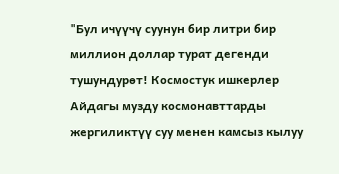"Бул ичүүчү суунун бир литри бир миллион доллар турат дегенди тушундурөт! Космостук ишкерлер Айдагы музду космонавттарды жергиликтүү суу менен камсыз кылуу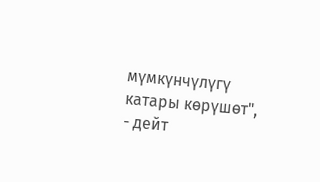мүмкүнчүлүгү катары көрүшөт", - дейт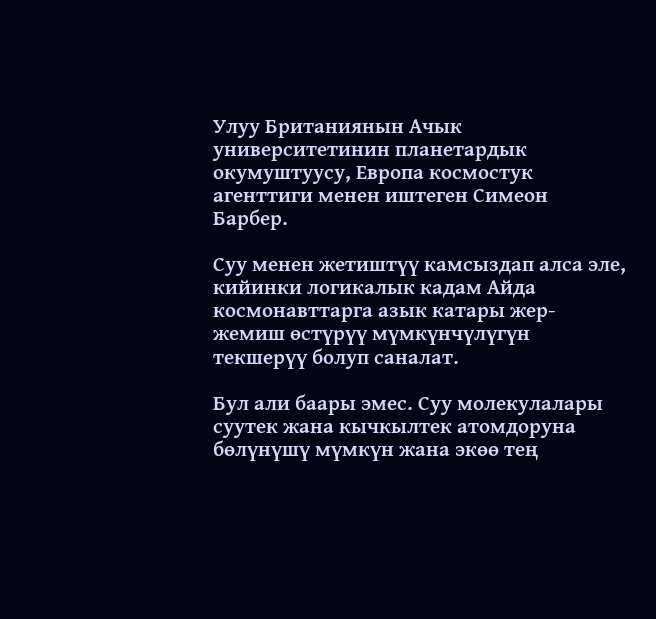Улуу Британиянын Ачык университетинин планетардык окумуштуусу, Европа космостук агенттиги менен иштеген Симеон Барбер.

Суу менен жетиштүү камсыздап алса эле, кийинки логикалык кадам Айда космонавттарга азык катары жер-жемиш өстүрүү мүмкүнчүлүгүн текшерүү болуп саналат.

Бул али баары эмес. Суу молекулалары суутек жана кычкылтек атомдоруна бөлүнүшү мүмкүн жана экөө тең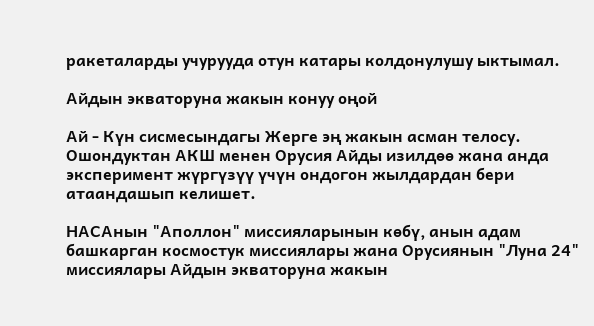ракеталарды учурууда отун катары колдонулушу ыктымал.

Айдын экваторуна жакын конуу оңой

Ай - Күн сисмесындагы Жерге эң жакын асман телосу. Ошондуктан АКШ менен Орусия Айды изилдөө жана анда эксперимент жүргүзүү үчүн ондогон жылдардан бери атаандашып келишет.

НАСАнын "Аполлон" миссияларынын көбү, анын адам башкарган космостук миссиялары жана Орусиянын "Луна 24" миссиялары Айдын экваторуна жакын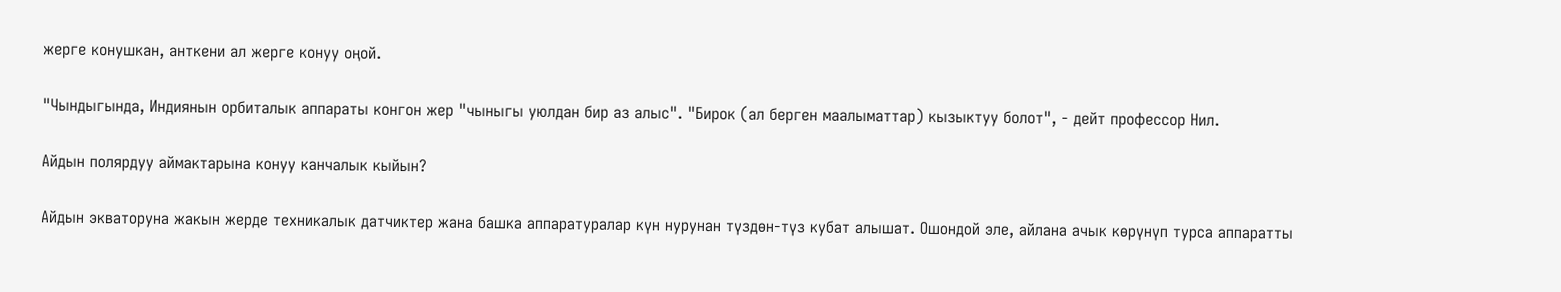жерге конушкан, анткени ал жерге конуу оңой.

"Чындыгында, Индиянын орбиталык аппараты конгон жер "чыныгы уюлдан бир аз алыс". "Бирок (ал берген маалыматтар) кызыктуу болот", - дейт профессор Нил.

Айдын полярдуу аймактарына конуу канчалык кыйын?

Айдын экваторуна жакын жерде техникалык датчиктер жана башка аппаратуралар күн нурунан түздөн-түз кубат алышат. Ошондой эле, айлана ачык көрүнүп турса аппаратты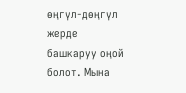өңгүл-дөңгүл жерде башкаруу оңой болот. Мына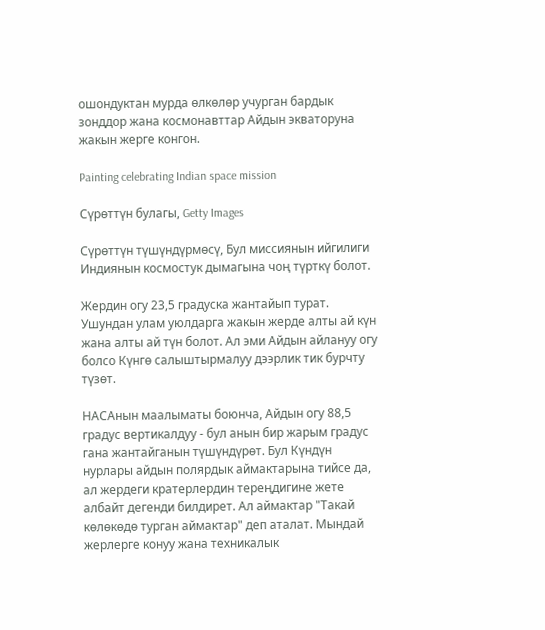ошондуктан мурда өлкөлөр учурган бардык зонддор жана космонавттар Айдын экваторуна жакын жерге конгон.

Painting celebrating Indian space mission

Сүрөттүн булагы, Getty Images

Сүрөттүн түшүндүрмөсү, Бул миссиянын ийгилиги Индиянын космостук дымагына чоң түрткү болот.

Жердин огу 23,5 градуска жантайып турат. Ушундан улам уюлдарга жакын жерде алты ай күн жана алты ай түн болот. Ал эми Айдын айлануу огу болсо Күнгө салыштырмалуу дээрлик тик бурчту түзөт.

НАСАнын маалыматы боюнча, Айдын огу 88,5 градус вертикалдуу - бул анын бир жарым градус гана жантайганын түшүндүрөт. Бул Күндүн нурлары айдын полярдык аймактарына тийсе да, ал жердеги кратерлердин тереңдигине жете албайт дегенди билдирет. Ал аймактар "Такай көлөкөдө турган аймактар" деп аталат. Мындай жерлерге конуу жана техникалык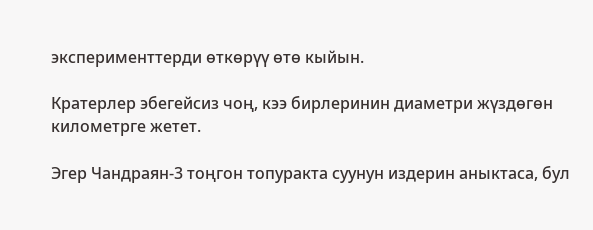эксперименттерди өткөрүү өтө кыйын.

Кратерлер эбегейсиз чоң, кээ бирлеринин диаметри жүздөгөн километрге жетет.

Эгер Чандраян-3 тоңгон топуракта суунун издерин аныктаса, бул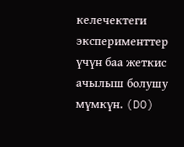келечектеги эксперименттер үчүн баа жеткис ачылыш болушу мүмкүн. (DO)